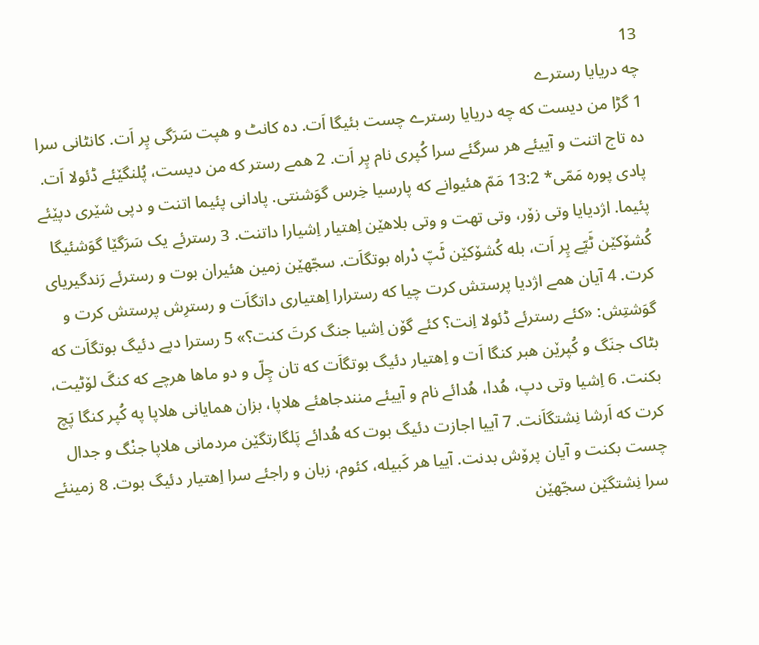13
چه دریایا رسترے
1 گڑا من دیست که چه دریایا رسترے چست بئیگا اَت. ده کانٹ و هپت سَرَگی پِر اَت. کانٹانی سرا ده تاج اتنت و آییئے هر سرگئے سرا کُپری نام پِر اَت. 2 همے رستر که من دیست، پُلنگێئے ڈئولا اَت. پادی پوره مَمّی* 13:2 مَمّ هئیوانے که پارسیا خِرس گوَشنتی. پادانی پئیما اتنت و دپی شێری دپێئے پئیما. اژدیایا وتی زۆر، وتی تهت و وتی بلاهێن اِهتیار اِشیارا داتنت. 3 رسترئے یک سَرَگێا گوَشئیگا کُشۆکێن ٹَپّے پِر اَت، بله کُشۆکێن ٹَپّ دْراه بوتگاَت. سجّهێن زمین هئیران بوت و رسترئے رَندگیریای کرت. 4 آیان همے اژدیا پرستش کرت چیا که رسترارا اِهتیاری داتگاَت و رسترِش پرستش کرت و گوَشتِش: «کئے رسترئے ڈئولا اِنت؟ کئے گۆن اِشیا جنگ کرتَ کنت؟» 5 رسترا دپے دئیگ بوتگاَت که بٹاک جنَگ و کُپرێن هبر کنگا اَت و اِهتیار دئیگ بوتگاَت که تان چِلّ و دو ماها هرچے که کنگَ لۆٹیت، بکنت. 6 اِشیا وتی دپ، هُدا، هُدائے نام و آییئے منندجاهئے هلاپا، بزان همایانی هلاپا په کُپر کنگا پَچ کرت که اَرشا نِشتگاَنت. 7 آییا اجازت دئیگ بوت که هُدائے پَلگارتگێن مردمانی هلاپا جنْگ و جدال چست بکنت و آیان پرۆش بدنت. آییا هر کَبیله، کئوم، زبان و راجئے سرا اِهتیار دئیگ بوت. 8 زمینئے سرا نِشتگێن سجّهێن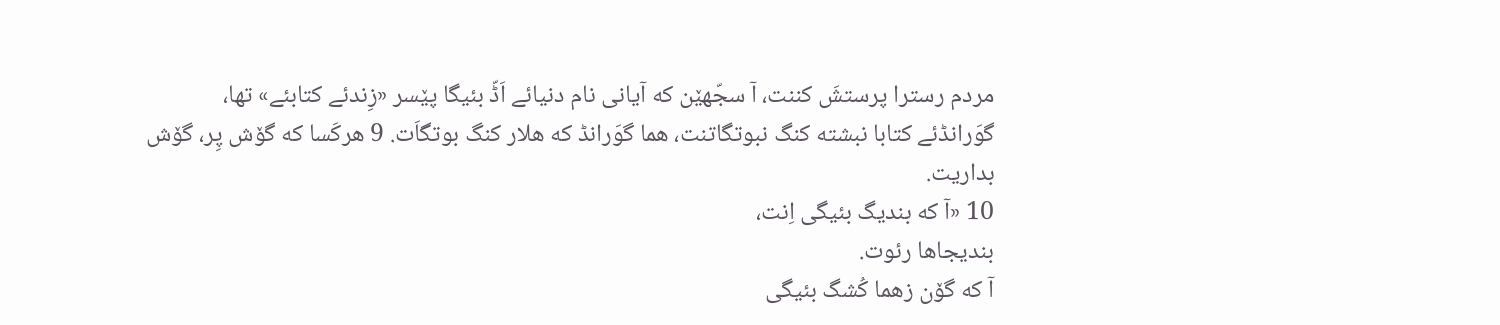مردم رسترا پرستشَ کننت، آ سجّهێن که آیانی نام دنیائے اَڈّ بئیگا پێسر «زِندئے کتابئے» تها، گوَرانڈئے کتابا نبشته کنگ نبوتگاتنت، هما گوَرانڈ که هلار کنگ بوتگاَت. 9 هرکَسا که گۆش پِر، گۆش بداریت.
10 «آ که بندیگ بئیگی اِنت،
بندیجاها رئوت.
آ که گۆن زهما کُشگ بئیگی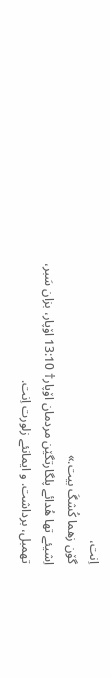اِنت،
گۆن زهما کُشگَ بیت.»
اِشیئے تها هُدائے پلگارتگێن مردمان اۆپار† 13:10 اۆپار، بزان سَبر، تهمبل، برداشت. و ایمانئے زلورت اِنت.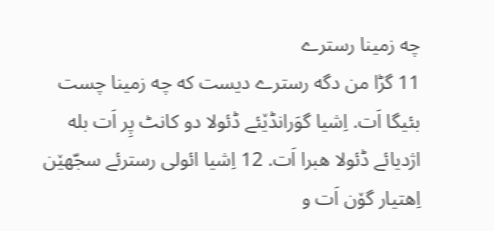چه زمینا رسترے
11 گڑا من دگه رسترے دیست که چه زمینا چست بئیگا اَت. اِشیا گوَرانڈێئے ڈئولا دو کانٹ پِر اَت بله اژدیائے ڈئولا هبرا اَت. 12 اِشیا ائولی رسترئے سجّهێن اِهتیار گۆن اَت و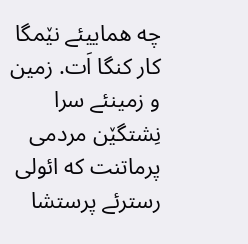چه هماییئے نێمگا کار کنگا اَت. زمین و زمینئے سرا نِشتگێن مردمی پرماتنت که ائولی رسترئے پرستشا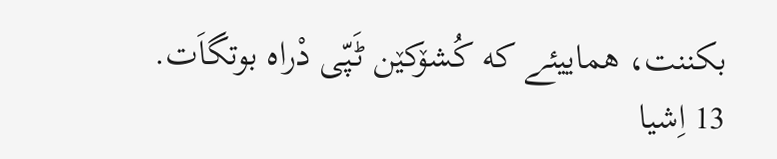بکننت، هماییئے که کُشۆکێن ٹَپّی دْراه بوتگاَت. 13 اِشیا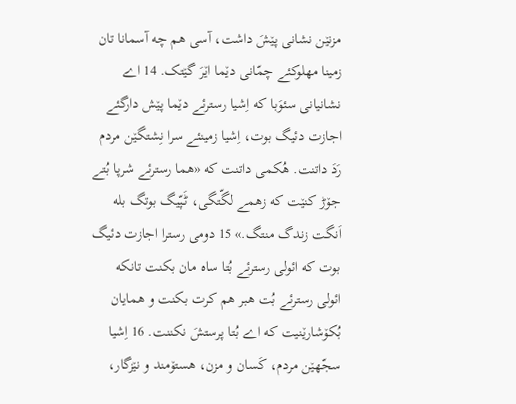مزنێن نشانی پێشَ داشت، آسی هم چه آسمانا تان زمینا مهلوکئے چمّانی دێما اێرَ گێتک. 14 اے نشانیانی سئوَبا که اِشیا رسترئے دێما پێش دارگئے اجازت دئیگ بوت، اِشیا زمینئے سرا نِشتگێن مردم رَدَ داتنت. هُکمی داتنت که «هما رسترئے شرپا بُتے جۆڑ کنێت که زهمے لگّتگی، ٹَپّیگ بوتگ بله اَنگت زندگ منتگ.» 15 دومی رسترا اجازت دئیگ بوت که ائولی رسترئے بُتا ساه مان بکنت تانکه ائولی رسترئے بُت هبر هم کرت بکنت و همایان بُکۆشارێنیت که اے بُتا پرستشَ نکننت. 16 اِشیا سجّهێن مردم، کَسان و مزن، هستۆمند و نێزگار،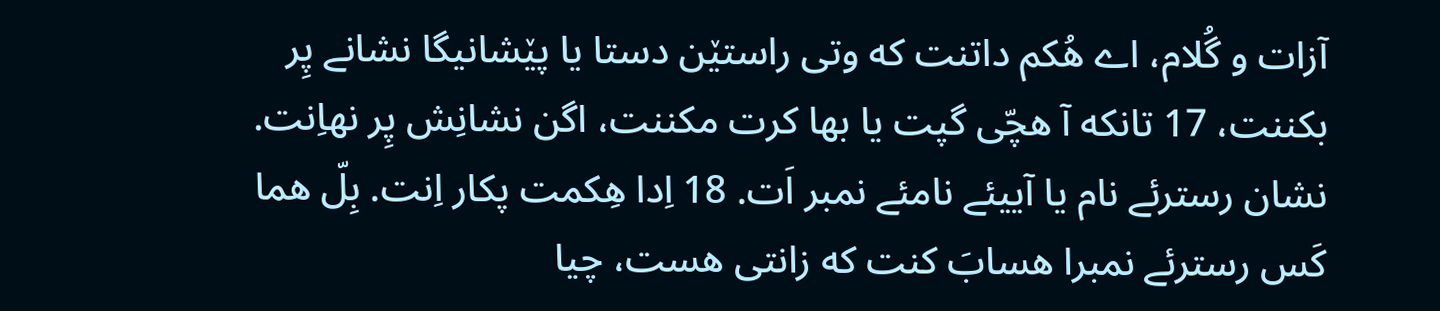آزات و گُلام، اے هُکم داتنت که وتی راستێن دستا یا پێشانیگا نشانے پِر بکننت، 17 تانکه آ هچّی گپت یا بها کرت مکننت، اگن نشانِش پِر نهاِنت. نشان رسترئے نام یا آییئے نامئے نمبر اَت. 18 اِدا هِکمت پکار اِنت. بِلّ هما کَس رسترئے نمبرا هسابَ کنت که زانتی هست، چیا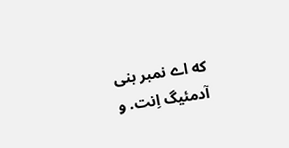که اے نمبر بنی آدمئیگ اِنت. و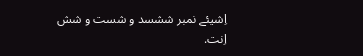اِشیئے نمبر ششسد و شست و شش اِنت.